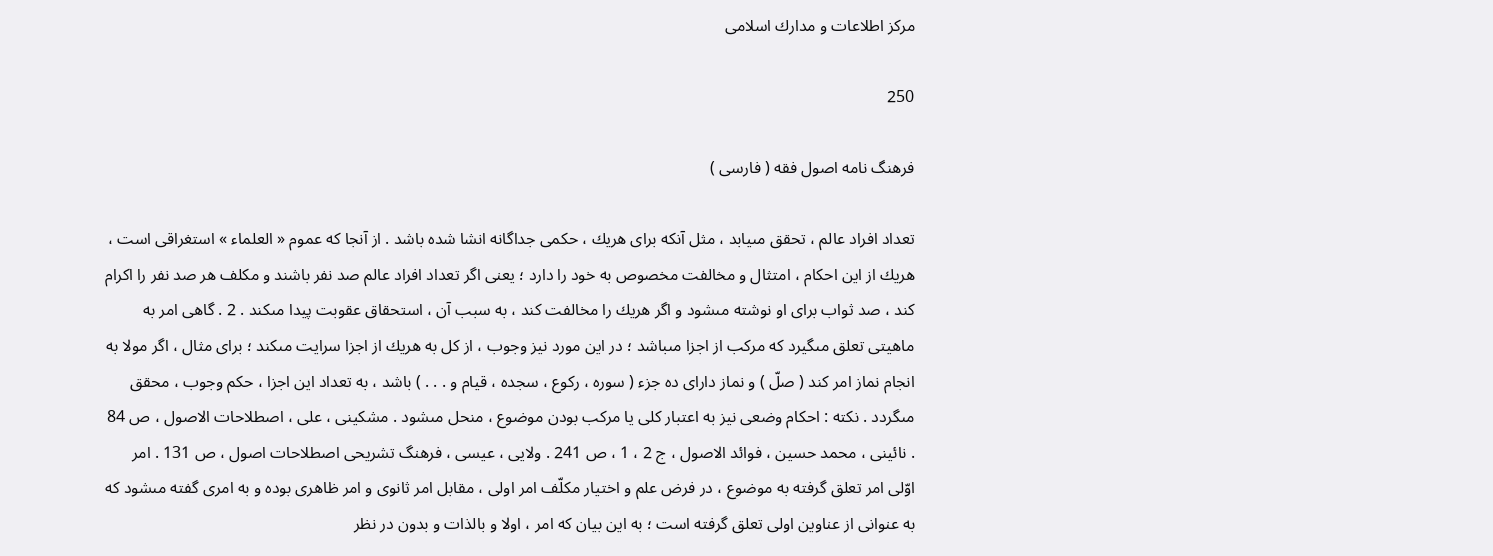مركز اطلاعات و مدارك اسلامى

250

فرهنگ نامه اصول فقه ( فارسى )

تعداد افراد عالم ، تحقق مىيابد ، مثل آنكه براى هريك ، حكمى جداگانه انشا شده باشد . از آنجا كه عموم « العلماء » استغراقى است ، هريك از اين احكام ، امتثال و مخالفت مخصوص به خود را دارد ؛ يعنى اگر تعداد افراد عالم صد نفر باشند و مكلف هر صد نفر را اكرام كند ، صد ثواب براى او نوشته مىشود و اگر هريك را مخالفت كند ، به سبب آن ، استحقاق عقوبت پيدا مىكند . 2 . گاهى امر به ماهيتى تعلق مىگيرد كه مركب از اجزا مىباشد ؛ در اين مورد نيز وجوب ، از كل به هريك از اجزا سرايت مىكند ؛ براى مثال ، اگر مولا به انجام نماز امر كند ( صلّ ) و نماز داراى ده جزء ( سوره ، ركوع ، سجده ، قيام و . . . ) باشد ، به تعداد اين اجزا ، حكم وجوب ، محقق مىگردد . نكته : احكام وضعى نيز به اعتبار كلى يا مركب بودن موضوع ، منحل مىشود . مشكينى ، على ، اصطلاحات الاصول ، ص 84 . نائينى ، محمد حسين ، فوائد الاصول ، ج 2 ، 1 ، ص 241 . ولايى ، عيسى ، فرهنگ تشريحى اصطلاحات اصول ، ص 131 . امر اوّلى امر تعلق گرفته به موضوع ، در فرض علم و اختيار مكلّف امر اولى ، مقابل امر ثانوى و امر ظاهرى بوده و به امرى گفته مىشود كه به عنوانى از عناوين اولى تعلق گرفته است ؛ به اين بيان كه امر ، اولا و بالذات و بدون در نظر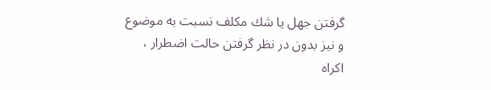گرفتن جهل يا شك مكلف نسبت به موضوع و نيز بدون در نظر گرفتن حالت اضطرار ، اكراه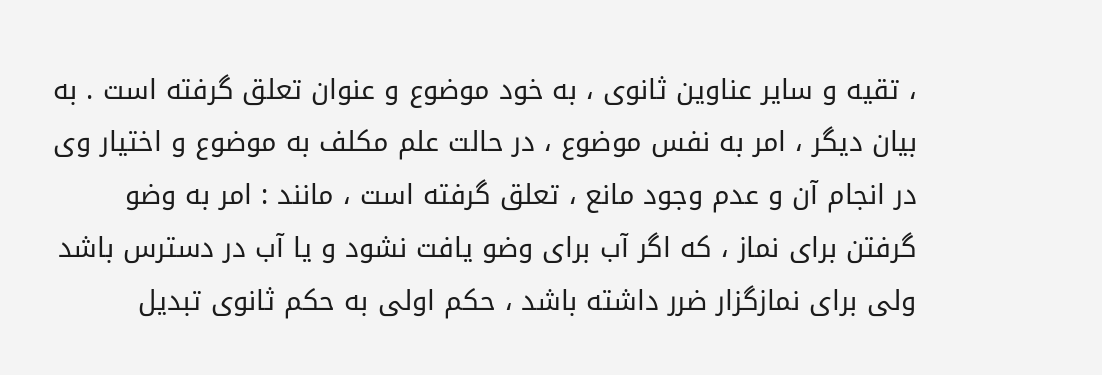، تقيه و ساير عناوين ثانوى ، به خود موضوع و عنوان تعلق گرفته است . به بيان ديگر ، امر به نفس موضوع ، در حالت علم مكلف به موضوع و اختيار وى در انجام آن و عدم وجود مانع ، تعلق گرفته است ، مانند : امر به وضو گرفتن براى نماز ، كه اگر آب براى وضو يافت نشود و يا آب در دسترس باشد ولى براى نمازگزار ضرر داشته باشد ، حكم اولى به حكم ثانوى تبديل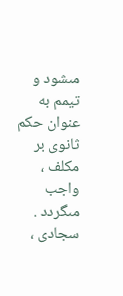مىشود و تيمم به عنوان حكم ثانوى بر مكلف ، واجب مىگردد . سجادى ،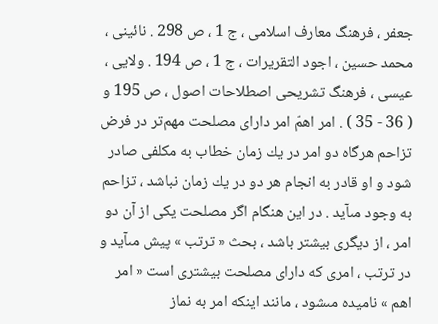جعفر ، فرهنگ معارف اسلامى ، ج 1 ، ص 298 . نائينى ، محمد حسين ، اجود التقريرات ، ج 1 ، ص 194 . ولايى ، عيسى ، فرهنگ تشريحى اصطلاحات اصول ، ص 195 و ( 36 - 35 ) . امر اهمّ امر داراى مصلحت مهم‌تر در فرض تزاحم هرگاه دو امر در يك زمان خطاب به مكلفى صادر شود و او قادر به انجام هر دو در يك زمان نباشد ، تزاحم به وجود مىآيد . در اين هنگام اگر مصلحت يكى از آن دو امر ، از ديگرى بيشتر باشد ، بحث « ترتب » پيش مىآيد و در ترتب ، امرى كه داراى مصلحت بيشترى است « امر اهم » ناميده مىشود ، مانند اينكه امر به نماز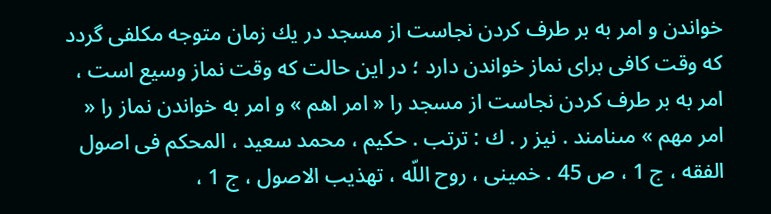خواندن و امر به بر طرف كردن نجاست از مسجد در يك زمان متوجه مكلفى گردد كه وقت كافى براى نماز خواندن دارد ؛ در اين حالت كه وقت نماز وسيع است ، امر به بر طرف كردن نجاست از مسجد را « امر اهم » و امر به خواندن نماز را « امر مهم » مىنامند . نيز ر . ك : ترتب . حكيم ، محمد سعيد ، المحكم فى اصول الفقه ، ج 1 ، ص 45 . خمينى ، روح اللّه ، تهذيب الاصول ، ج 1 ،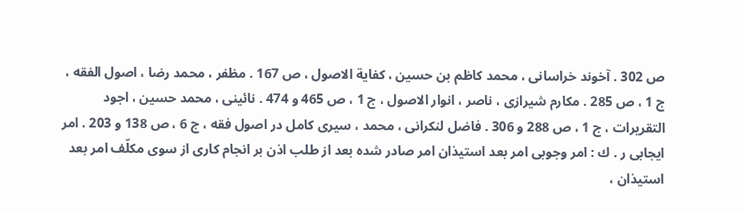ص 302 . آخوند خراسانى ، محمد كاظم بن حسين ، كفاية الاصول ، ص 167 . مظفر ، محمد رضا ، اصول الفقه ، ج 1 ، ص 285 . مكارم شيرازى ، ناصر ، انوار الاصول ، ج 1 ، ص 465 و 474 . نائينى ، محمد حسين ، اجود التقريرات ، ج 1 ، ص 288 و 306 . فاضل لنكرانى ، محمد ، سيرى كامل در اصول فقه ، ج 6 ، ص 138 و 203 . امر ايجابى ر . ك : امر وجوبى امر بعد استيذان امر صادر شده بعد از طلب اذن بر انجام كارى از سوى مكلّف امر بعد استيذان ،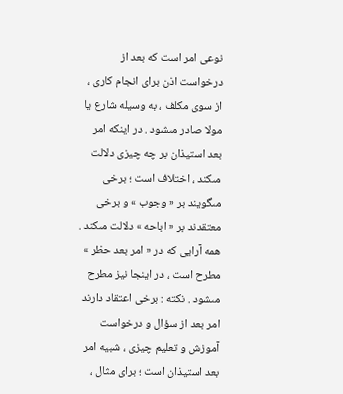نوعى امر است كه بعد از درخواست اذن براى انجام كارى ، از سوى مكلف ، به وسيله شارع يا مولا صادر مىشود . در اينكه امر بعد استيذان بر چه چيزى دلالت مىكند ، اختلاف است ؛ برخى مىگويند بر « وجوب » و برخى معتقدند بر « اباحه » دلالت مىكند . همه آرايى كه در « امر بعد حظر » مطرح است ، در اينجا نيز مطرح مىشود . نكته : برخى اعتقاد دارند امر بعد از سؤال و درخواست آموزش و تعليم چيزى ، شبيه امر بعد استيذان است ؛ براى مثال ،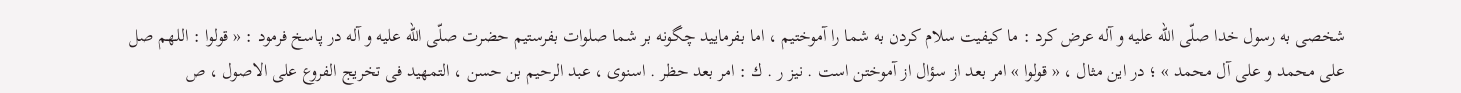شخصى به رسول خدا صلّى اللّه عليه و آله عرض كرد : ما كيفيت سلام كردن به شما را آموختيم ، اما بفرماييد چگونه بر شما صلوات بفرستيم حضرت صلّى اللّه عليه و آله در پاسخ فرمود : « قولوا : اللهم صل على محمد و على آل محمد » ؛ در اين مثال ، « قولوا » امر بعد از سؤال از آموختن است . نيز ر . ك : امر بعد حظر . اسنوى ، عبد الرحيم بن حسن ، التمهيد فى تخريج الفروع على الاصول ، ص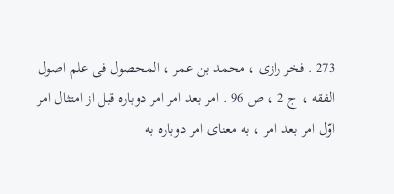273 . فخر رازى ، محمد بن عمر ، المحصول فى علم اصول الفقه ، ج 2 ، ص 96 . امر بعد امر امر دوباره قبل از امتثال امر اوّل امر بعد امر ، به معناى امر دوباره به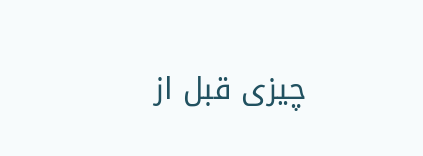چيزى قبل از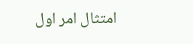امتثال امر اول